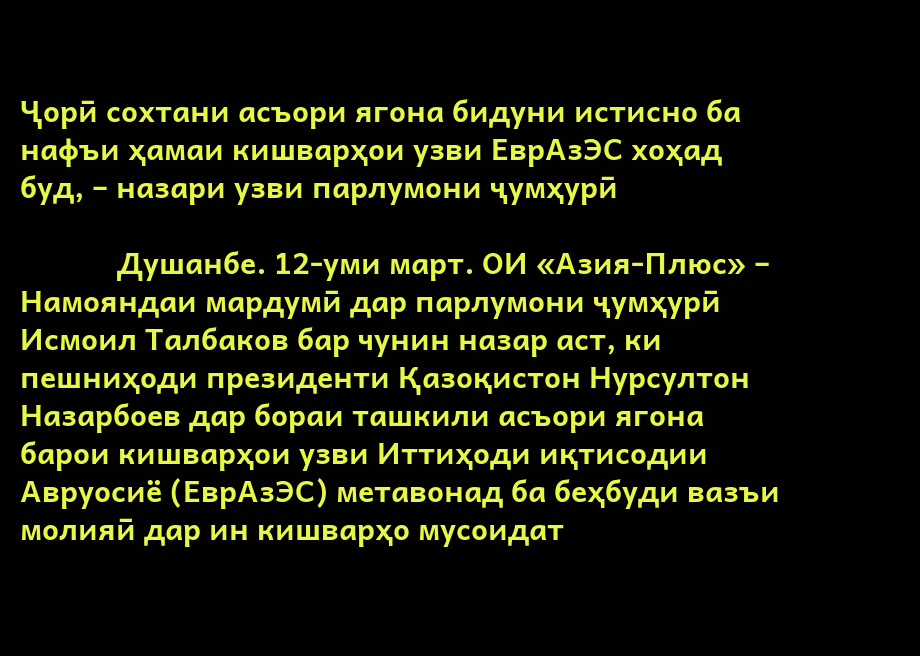Ҷорӣ сохтани асъори ягона бидуни истисно ба нафъи ҳамаи кишварҳои узви ЕврАзЭС хоҳад буд, – назари узви парлумони ҷумҳурӣ

            Душанбе. 12-уми март. ОИ «Азия-Плюс» – Намояндаи мардумӣ дар парлумони ҷумҳурӣ Исмоил Талбаков бар чунин назар аст, ки пешниҳоди президенти Қазоқистон Нурсултон Назарбоев дар бораи ташкили асъори ягона барои кишварҳои узви Иттиҳоди иқтисодии Авруосиё (ЕврАзЭС) метавонад ба беҳбуди вазъи молияӣ дар ин кишварҳо мусоидат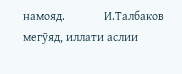намояд.             И.Талбаков мегӯяд, иллати аслии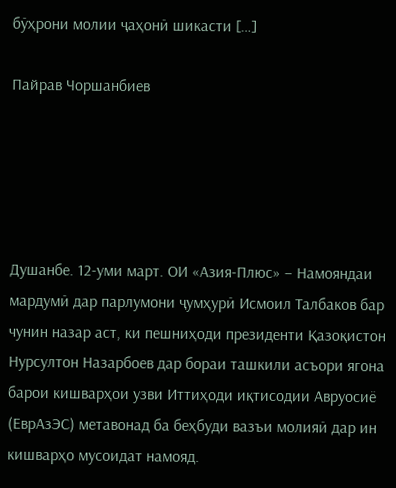бӯҳрони молии ҷаҳонӣ шикасти […]

Пайрав Чоршанбиев





Душанбе. 12-уми март. ОИ «Азия-Плюс» – Намояндаи мардумӣ дар парлумони ҷумҳурӣ Исмоил Талбаков бар чунин назар аст, ки пешниҳоди президенти Қазоқистон Нурсултон Назарбоев дар бораи ташкили асъори ягона барои кишварҳои узви Иттиҳоди иқтисодии Авруосиё (ЕврАзЭС) метавонад ба беҳбуди вазъи молияӣ дар ин кишварҳо мусоидат намояд.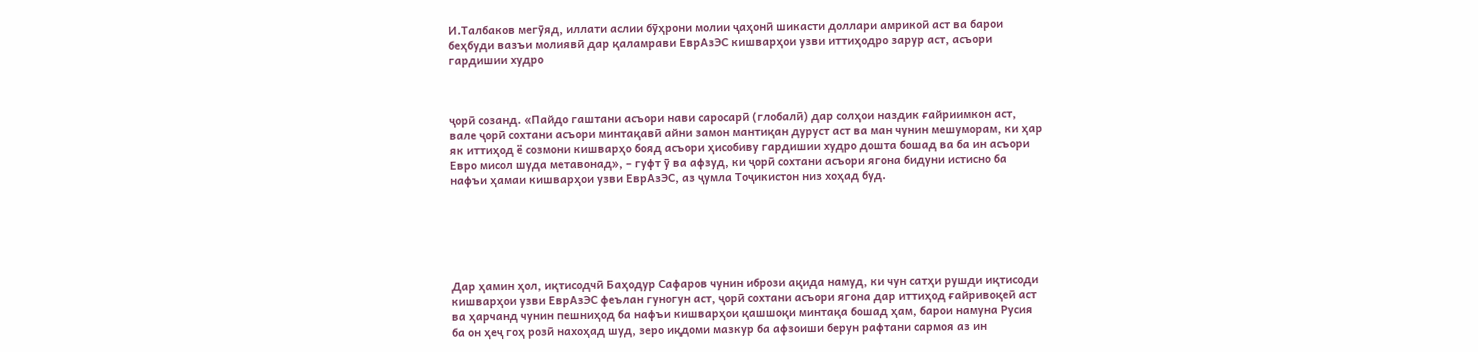И.Талбаков мегӯяд, иллати аслии бӯҳрони молии ҷаҳонӣ шикасти доллари амрикоӣ аст ва барои беҳбуди вазъи молиявӣ дар қаламрави ЕврАзЭС кишварҳои узви иттиҳодро зарур аст, асъори гардишии худро



ҷорӣ созанд. «Пайдо гаштани асъори нави саросарӣ (глобалӣ) дар солҳои наздик ғайриимкон аст, вале ҷорӣ сохтани асъори минтақавӣ айни замон мантиқан дуруст аст ва ман чунин мешуморам, ки ҳар як иттиҳод ё созмони кишварҳо бояд асъори ҳисобиву гардишии худро дошта бошад ва ба ин асъори Евро мисол шуда метавонад», – гуфт ӯ ва афзуд, ки ҷорӣ сохтани асъори ягона бидуни истисно ба нафъи ҳамаи кишварҳои узви ЕврАзЭС, аз ҷумла Тоҷикистон низ хоҳад буд.






Дар ҳамин ҳол, иқтисодчӣ Баҳодур Сафаров чунин ибрози ақида намуд, ки чун сатҳи рушди иқтисоди кишварҳои узви ЕврАзЭС феълан гуногун аст, ҷорӣ сохтани асъори ягона дар иттиҳод ғайривоқеӣ аст ва ҳарчанд чунин пешниҳод ба нафъи кишварҳои қашшоқи минтақа бошад ҳам, барои намуна Русия ба он ҳеҷ гоҳ розӣ нахоҳад шуд, зеро иқдоми мазкур ба афзоиши берун рафтани сармоя аз ин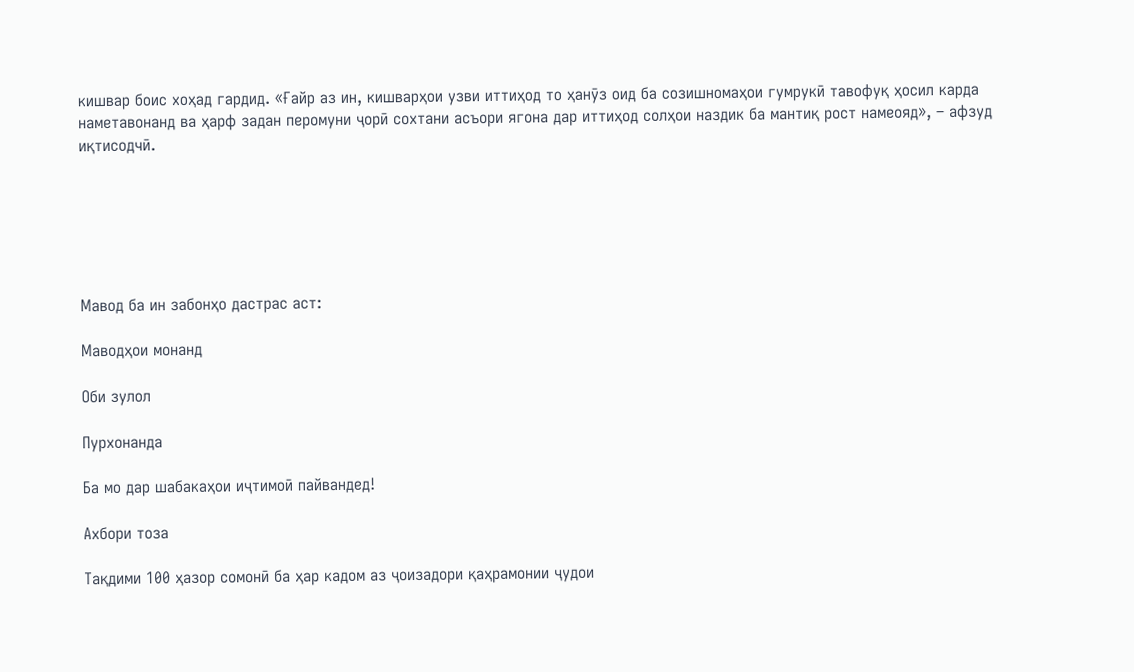кишвар боис хоҳад гардид. «Ғайр аз ин, кишварҳои узви иттиҳод то ҳанӯз оид ба созишномаҳои гумрукӣ тавофуқ ҳосил карда наметавонанд ва ҳарф задан перомуни ҷорӣ сохтани асъори ягона дар иттиҳод солҳои наздик ба мантиқ рост намеояд», – афзуд иқтисодчӣ.






Мавод ба ин забонҳо дастрас аст:

Маводҳои монанд

Оби зулол

Пурхонанда

Ба мо дар шабакаҳои иҷтимоӣ пайвандед!

Ахбори тоза

Тақдими 100 ҳазор сомонӣ ба ҳар кадом аз ҷоизадори қаҳрамонии ҷудои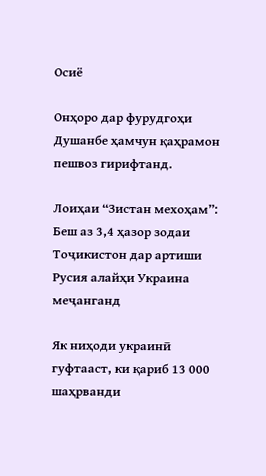Осиё

Онҳоро дар фурудгоҳи Душанбе ҳамчун қаҳрамон пешвоз гирифтанд.

Лоиҳаи “Зистан мехоҳам”: Беш аз 3,4 ҳазор зодаи Тоҷикистон дар артиши Русия алайҳи Украина меҷанганд

Як ниҳоди украинӣ гуфтааст, ки қариб 13 000 шаҳрванди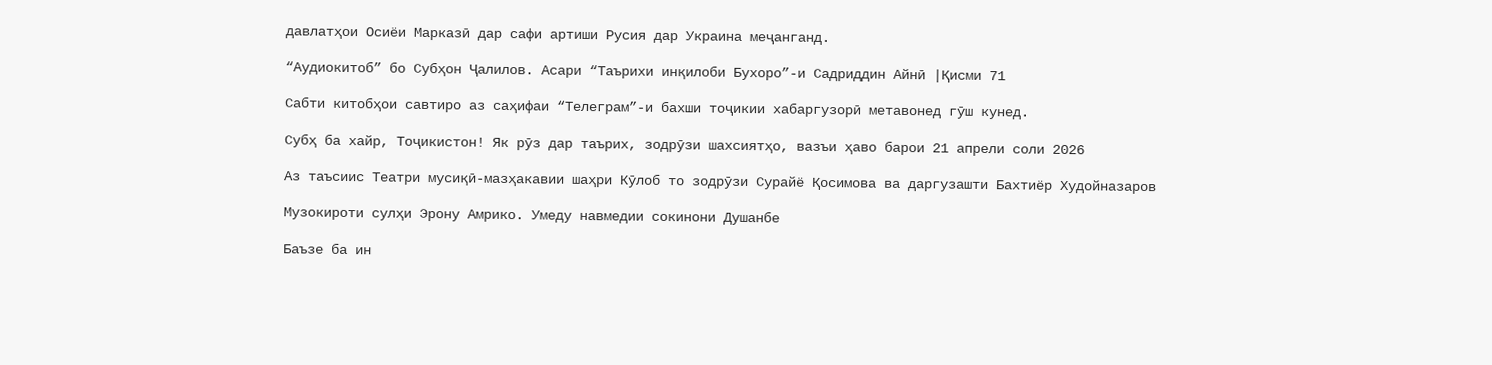давлатҳои Осиёи Марказӣ дар сафи артиши Русия дар Украина меҷанганд.

“Аудиокитоб” бо Субҳон Ҷалилов. Асари “Таърихи инқилоби Бухоро”-и Садриддин Айнӣ |Қисми 71

Cабти китобҳои савтиро аз саҳифаи “Телеграм”-и бахши тоҷикии хабаргузорӣ метавонед гӯш кунед.

Субҳ ба хайр, Тоҷикистон! Як рӯз дар таърих, зодрӯзи шахсиятҳо, вазъи ҳаво барои 21 апрели соли 2026

Аз таъсиис Театри мусиқӣ-мазҳакавии шаҳри Кӯлоб то зодрӯзи Сурайё Қосимова ва даргузашти Бахтиёр Худойназаров

Музокироти сулҳи Эрону Амрико. Умеду навмедии сокинони Душанбе

Баъзе ба ин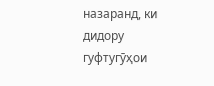назаранд, ки дидору гуфтугӯҳои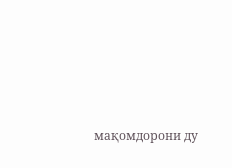мақомдорони ду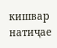кишвар натиҷае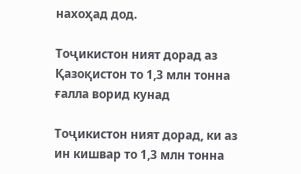нахоҳад дод.

Тоҷикистон ният дорад аз Қазоқистон то 1,3 млн тонна ғалла ворид кунад

Тоҷикистон ният дорад, ки аз ин кишвар то 1,3 млн тонна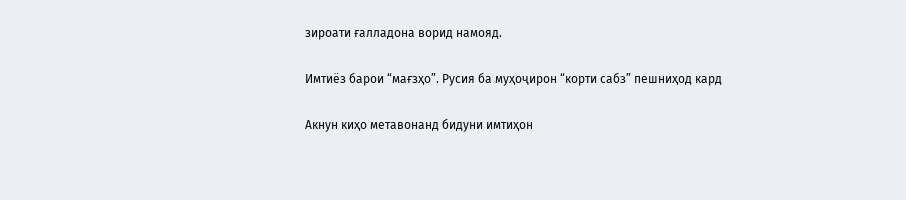зироати ғалладона ворид намояд.

Имтиёз барои “мағзҳо”. Русия ба муҳоҷирон “корти сабз” пешниҳод кард

Акнун киҳо метавонанд бидуни имтиҳон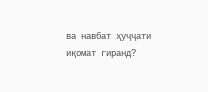ва навбат ҳуҷҷати иқомат гиранд?